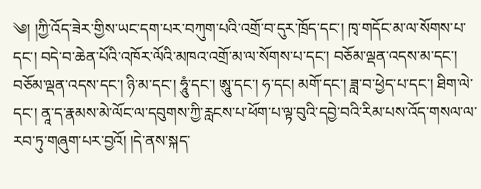༄། །ཀྱི་འོད་ཟེར་གྱིས་ཡང་དག་པར་བཀུག་པའི་འགྲོ་བ་དུར་ཁྲོད་དང་། ཁྭ་གདོང་མ་ལ་སོགས་པ་དང་། བདེ་བ་ཆེན་པོའི་འཁོར་ལོའི་མཁའ་འགྲོ་མ་ལ་སོགས་པ་དང་། བཅོམ་ལྡན་འདས་མ་དང་། བཅོམ་ལྡན་འདས་དང་། ཉི་མ་དང་། ཧཱུཾ་དང་། ཨཱུ་དང་། ཧ་དང། མགོ་དང་། ཟླ་བ་ཕྱེད་པ་དང་། ཐིག་ལེ་དང་། ནཱ་ད་རྣམས་མེ་ལོང་ལ་དབུགས་ཀྱི་རླངས་པ་ཕོག་པ་ལྟ་བུའི་དབྱེ་བའི་རིམ་པས་འོད་གསལ་ལ་རབ་ཏུ་གཞུག་པར་བྱའོ། །དེ་ནས་སྐད་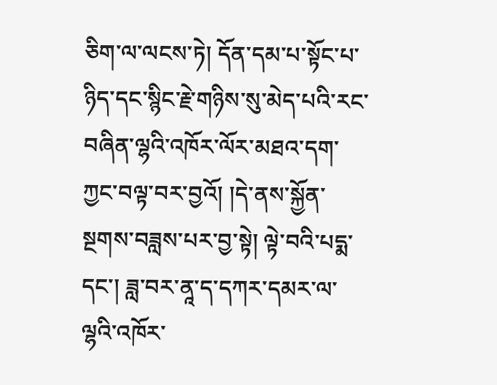ཅིག་ལ་ལངས་ཏེ། དོན་དམ་པ་སྟོང་པ་ཉིད་དང་སྙིང་རྗེ་གཉིས་སུ་མེད་པའི་རང་བཞིན་ལྷའི་འཁོར་ལོར་མཐའ་དག་ཀྱང་བལྟ་བར་བྱའོ། །དེ་ནས་སྐྱོན་སྔགས་བཟླས་པར་བྱ་སྟེ། ལྟེ་བའི་པདྨ་དང་། ཟླ་བར་ནཱ་ད་དཀར་དམར་ལ་ལྷའི་འཁོར་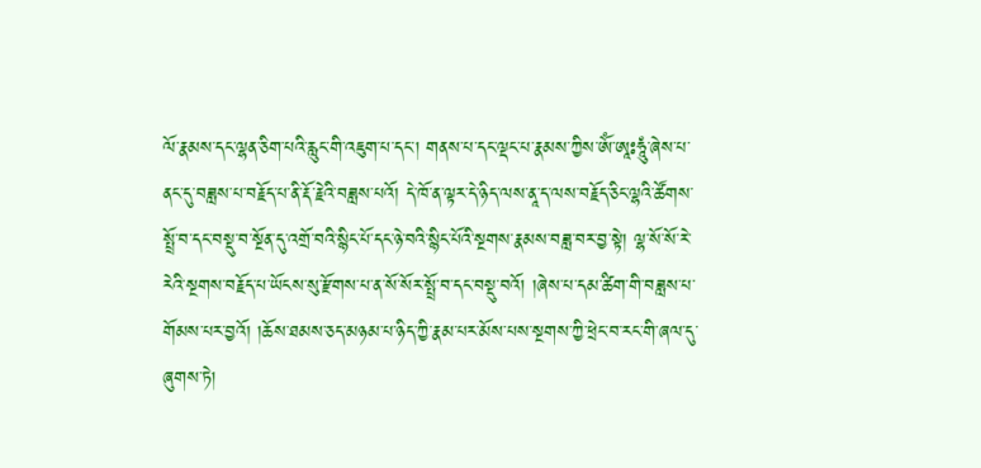ལོ་རྣམས་དང་ལྷན་ཅིག་པའི་རླུང་གི་འཇུག་པ་དང་། གནས་པ་དང་ལྡང་པ་རྣམས་ཀྱིས་ཨོཾ་ཨཱཿཧཱུཾ་ཞེས་པ་ནང་དུ་བཟླས་པ་བརྗོད་པ་ནི་རྡོ་རྗེའི་བཟླས་པའོ། དེ་ཁོ་ན་ལྟར་དེ་ཉིད་ལས་ནཱ་ད་ལས་བརྗོད་ཅིང་ལྷའི་ཚོགས་སྤྲོ་བ་དང་བསྡུ་བ་སྔོན་དུ་འགྲོ་བའི་སྙིང་པོ་དང་ཉེ་བའི་སྙིང་པོའི་སྔགས་རྣམས་བཟླ་བར་བྱ་སྟེ། ལྷ་སོ་སོ་རེ་རེའི་སྔགས་བརྗོད་པ་ཡོངས་སུ་རྫོགས་པ་ན་སོ་སོར་སྤྲོ་བ་དང་བསྡུ་བའོ། །ཞེས་པ་དམ་ཚིག་གི་བཟླས་པ་གོམས་པར་བྱའོ། །ཆོས་ཐམས་ཅད་མཉམ་པ་ཉིད་ཀྱི་རྣམ་པར་མོས་པས་སྔགས་ཀྱི་ཕྲེང་བ་རང་གི་ཞལ་དུ་ཞུགས་ཏེ།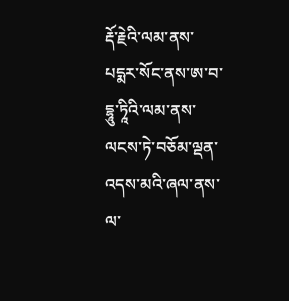རྡོ་རྗེའི་ལམ་ནས་པདྨར་སོང་ནས་ཨ་བ་དྷཱུ་ཏཱིའི་ལམ་ནས་ལངས་ཏེ་བཅོམ་ལྡན་འདས་མའི་ཞལ་ནས་ལ་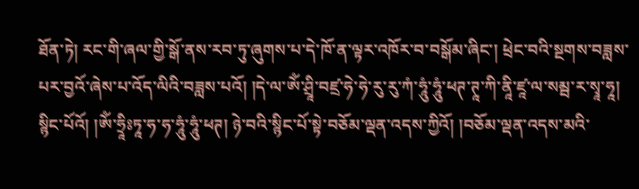ཐོན་ཏེ། རང་གི་ཞལ་གྱི་སྒོ་ནས་རབ་ཏུ་ཞུགས་པ་དེ་ཁོ་ན་ལྟར་འཁོར་བ་བསྒོམ་ཞིང་། ཕྲེང་བའི་སྔགས་བཟླས་པར་བྱའོ་ཞེས་པ་འོད་ལིའི་བཟླས་པའོ། །དེ་ལ་ཨོཾ་ཤྲཱི་བཛྲ་ཧེ་ཧེ་རུ་རུ་ཀཾ་ཧཱུཾ་ཧཱུཾ་ཕཊ་ཊཱ་ཀི་ནཱི་ཛཱ་ལ་སམྦ་ར་སྭཱ་ཧཱ། སྙིང་པོའོ། །ཨོཾ་ཧྲཱིཿཏཱ་ཧ་ཧ་ཧཱུཾ་ཧཱུཾ་ཕཊ། ཉེ་བའི་སྙིང་པོ་སྟེ་བཅོམ་ལྡན་འདས་ཀྱིའོ། །བཅོམ་ལྡན་འདས་མའི་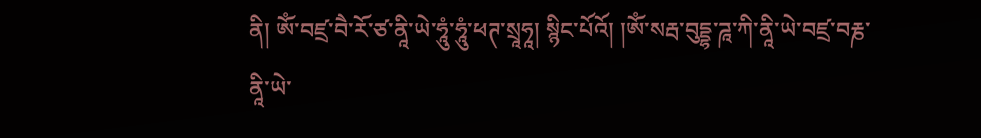ནི། ཨོཾ་བཛྲ་བཻ་རོ་ཙ་ནཱི་ཡེ་ཧཱུཾ་ཧཱུཾ་ཕཊ་སྲཱཧཱ། སྙིང་པོའོ། །ཨོཾ་སརྦ་བུདྡྷ་ཌཱ་ཀི་ནཱི་ཡེ་བཛྲ་བརྞ་ནཱི་ཡེ་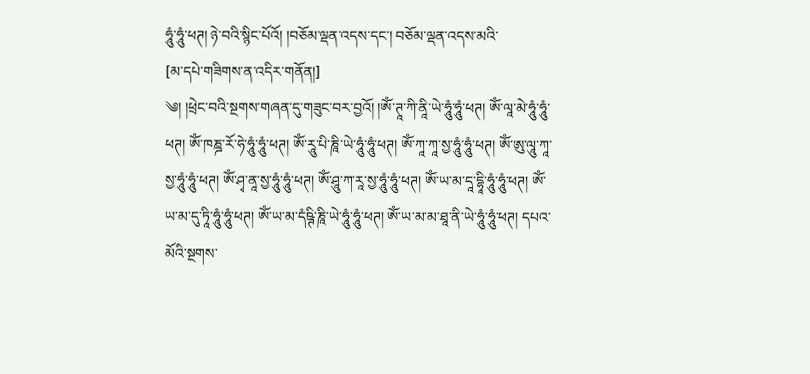ཧཱུཾ་ཧཱུཾ་ཕཊ། ཉེ་བའི་སྙིང་པོའོ། །བཅོམ་ལྡན་འདས་དང་། བཅོམ་ལྡན་འདས་མའི་
[མ་དཔེ་གཟིགས་ན་འདིར་གནོན།]
༄། །ཕྲེང་བའི་སྔགས་གཞན་དུ་གཟུང་བར་བྱའོ། །ཨོཾ་ཊཱ་ཀི་ནཱི་ཡེ་ཧཱུཾ་ཧཱུཾ་ཕཊ། ཨོཾ་ལཱ་མེ་ཧཱུཾ་ཧཱུཾ་ཕཊ། ཨོཾ་ཁཎྜ་རོ་ཧེ་ཧཱུཾ་ཧཱུཾ་ཕཊ། ཨོཾ་རཱུ་པི་ཎཱི་ཡེ་ཧཱུཾ་ཧཱུཾ་ཕཊ། ཨོཾ་ཀཱ་ཀཱ་སྱ་ཧཱུཾ་ཧཱུཾ་ཕཊ། ཨོཾ་ཨུ་ལཱུ་ཀཱ་སྱ་ཧཱུཾ་ཧཱུཾ་ཕཊ། ཨོཾ་ཤྭ་ནཱ་སྱ་ཧཱུཾ་ཧཱུཾ་ཕཊ། ཨོཾ་ཤཱུ་ཀ་རཱ་སྱ་ཧཱུཾ་ཧཱུཾ་ཕཊ། ཨོཾ་ཡ་མ་དཱ་དྷཱི་ཧཱུཾ་ཧཱུཾ་ཕཊ། ཨོཾ་ཡ་མ་དུ་ཏཱི་ཧཱུཾ་ཧཱུཾ་ཕཊ། ཨོཾ་ཡ་མ་དཾཥྚི་ཎཱི་ཡེ་ཧཱུཾ་ཧཱུཾ་ཕཊ། ཨོཾ་ཡ་མ་མ་ཐཱ་ནི་ཡེ་ཧཱུཾ་ཧཱུཾ་ཕཊ། དཔའ་མོའི་སྔགས་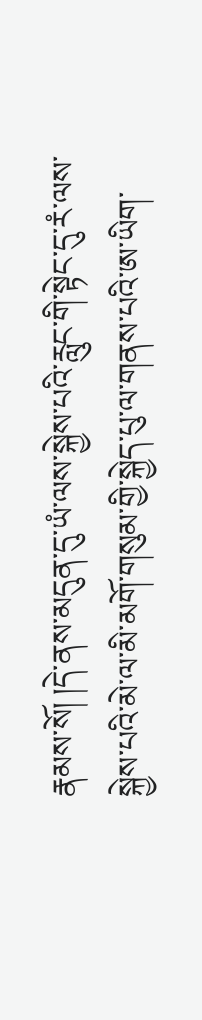རྣམས་སོ། །དེ་ནས་མདུན་དུ་ཡཾ་ལས་སྐྱེས་པའི་རླུང་གི་སྟེང་དུ་རཾ་ལས་སྐྱེས་པའི་མེ་ལ་མི་མགོ་གསུམ་གྱི་སྐྱེད་པུ་ལ་གནས་པའི་ཨ་ཡིག་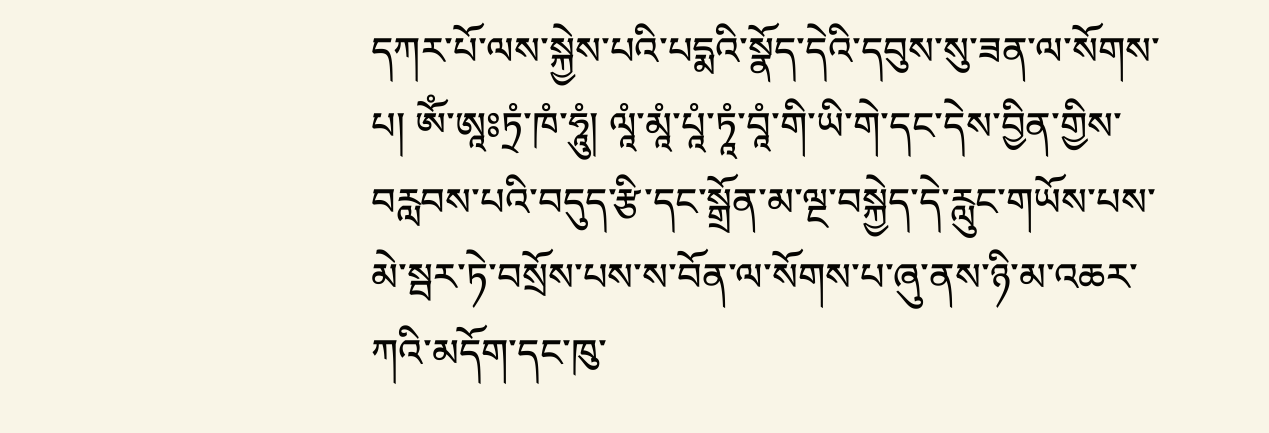དཀར་པོ་ལས་སྐྱེས་པའི་པདྨའི་སྣོད་དེའི་དབུས་སུ་ཟན་ལ་སོགས་པ། ཨོཾ་ཨཱཿཏྲཾ་ཁཾ་ཧཱུཾ། ལཱཾ་མཱཾ་པཱཾ་ཏཱཾ་བཱཾ་གི་ཡི་གེ་དང་དེས་བྱིན་གྱིས་བརླབས་པའི་བདུད་རྩི་དང་སྒྲོན་མ་ལྔ་བསྐྱེད་དེ་རླུང་གཡོས་པས་མེ་སྦར་ཏེ་བསྲོས་པས་ས་བོན་ལ་སོགས་པ་ཞུ་ནས་ཉི་མ་འཆར་ཀའི་མདོག་དང་ཁུ་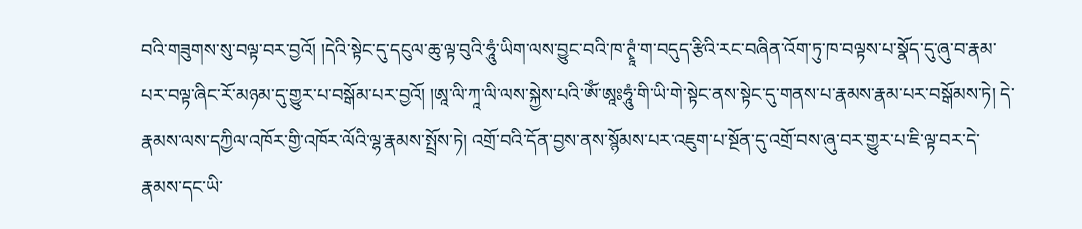བའི་གཟུགས་སུ་བལྟ་བར་བྱའོ། །དེའི་སྟེང་དུ་དངུལ་ཆུ་ལྟ་བུའི་ཧཱུཾ་ཡིག་ལས་བྱུང་བའི་ཁ་ཊྭཱཾ་ག་བདུད་རྩིའི་རང་བཞིན་འོག་ཏུ་ཁ་བལྟས་པ་སྣོད་དུ་ཞུ་བ་རྣམ་པར་བལྟ་ཞིང་རོ་མཉམ་དུ་གྱུར་པ་བསྒོམ་པར་བྱའོ། །ཨཱ་ལི་ཀཱ་ལི་ལས་སྐྱེས་པའི་ཨོཾ་ཨཱཿཧཱུཾ་གི་ཡི་གེ་སྟེང་ནས་སྟེང་དུ་གནས་པ་རྣམས་རྣམ་པར་བསྒོམས་ཏེ། དེ་རྣམས་ལས་དཀྱིལ་འཁོར་གྱི་འཁོར་ལོའི་ལྷ་རྣམས་སྤྲོས་ཏེ། འགྲོ་བའི་དོན་བྱས་ནས་སྙོམས་པར་འཇུག་པ་སྔོན་དུ་འགྲོ་བས་ཞུ་བར་གྱུར་པ་ཇི་ལྟ་བར་དེ་རྣམས་དང་ཡི་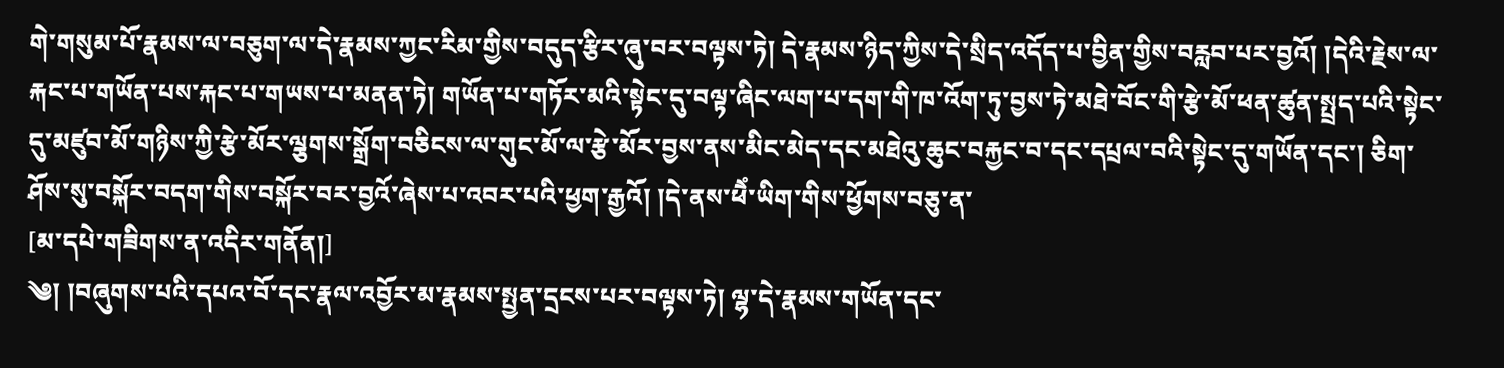གེ་གསུམ་པོ་རྣམས་ལ་བཅུག་ལ་དེ་རྣམས་ཀྱང་རིམ་གྱིས་བདུད་རྩིར་ཞུ་བར་བལྟས་ཏེ། དེ་རྣམས་ཉིད་ཀྱིས་དེ་སྲིད་འདོད་པ་བྱིན་གྱིས་བརླབ་པར་བྱའོ། །དེའི་རྗེས་ལ་རྐང་པ་གཡོན་པས་རྐང་པ་གཡས་པ་མནན་ཏེ། གཡོན་པ་གཏོར་མའི་སྟེང་དུ་བལྟ་ཞིང་ལག་པ་དག་གི་ཁ་འོག་ཏུ་བྱས་ཏེ་མཐེ་བོང་གི་རྩེ་མོ་ཕན་ཚུན་སྤྲད་པའི་སྟེང་དུ་མཛུབ་མོ་གཉིས་ཀྱི་རྩེ་མོར་ལྕགས་སྒྲོག་བཅིངས་ལ་གུང་མོ་ལ་རྩེ་མོར་བྱས་ནས་མིང་མེད་དང་མཐེའུ་ཆུང་བརྐྱང་བ་དང་དཔྲལ་བའི་སྟེང་དུ་གཡོན་དང་། ཅིག་ཤོས་སུ་བསྐོར་བདག་གིས་བསྐོར་བར་བྱའོ་ཞེས་པ་འབར་པའི་ཕྱག་རྒྱའོ། །དེ་ནས་ཕཻཾ་ཡིག་གིས་ཕྱོགས་བཅུ་ན་
[མ་དཔེ་གཟིགས་ན་འདིར་གནོན།]
༄། །བཞུགས་པའི་དཔའ་བོ་དང་རྣལ་འབྱོར་མ་རྣམས་སྤྱན་དྲངས་པར་བལྟས་ཏེ། ལྷ་དེ་རྣམས་གཡོན་དང་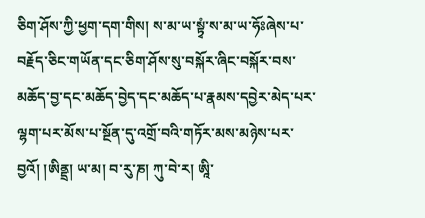ཅིག་ཤོས་ཀྱི་ཕྱག་དག་གིས། ས་མ་ཡ་སྟྭཾ་ས་མ་ཡ་ཧོཿཞེས་པ་བརྗོད་ཅིང་གཡོན་དང་ཅིག་ཤོས་སུ་བསྐོར་ཞིང་བསྐོར་བས་མཆོད་བྱ་དང་མཆོད་བྱེད་དང་མཆོད་པ་རྣམས་དབྱེར་མེད་པར་ལྷག་པར་མོས་པ་སྔོན་དུ་འགྲོ་བའི་གཏོར་མས་མཉེས་པར་བྱའོ། །ཨིནྡྲ། ཡ་མ། བ་རུ་ཎ། ཀུ་བེ་ར། ཨཱི་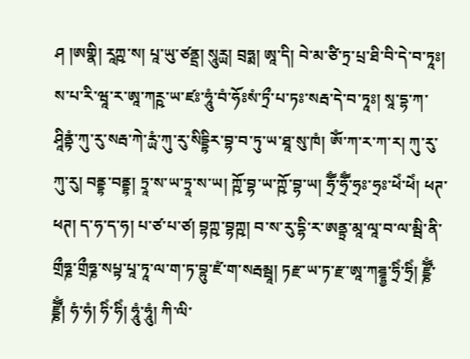ཤ །ཨགྣི། རཱཀྵ་ས། པཱ་ཡུ་ཙནྡྲ། སཱུཪྻ། བྲཧྨ། ཨཱ་དི། བེ་མ་ཙི་ཏྲ་པྲ་ཐི་བི་དེ་བ་ཏཱཿ། ས་པ་རི་ཝཱ་ར་ཨཱ་ཀཪྵ་ཡ་ཛཿ་ཧཱུཾ་བཾ་ཧོཿསཾ་ཏྲྀ་པ་ཏཿ་སརྦ་དེ་བ་ཏཱཿ། སཱ་དྷ་ཀ་ཤཱིནྟཾ་ཀུ་རུ་སརྦ་ཀེ་ཪྻཾ་ཀུ་རུ་སིདྡྷིར་བྷ་བ་ཏུ་ཡ་ཐཱ་སུ་ཁཾ། ཨོཾ་ཀ་ར་ཀ་ར། ཀུ་རུ་ཀུ་རུ། བནྡྷ་བནྡྷ། ཏྲཱ་ས་ཡ་ཏྲཱ་ས་ཡ། ཀྵོ་བྷ་ཡ་ཀྵོ་བྷ་ཡ། ཧྲཽཾ་ཧྲཽཾ་ཧྲཿ་ཧྲཿ་ཕེཾ་ཕེཾ། ཕཊ་ཕཊ། ད་ཧ་ད་ཧ། པ་ཙ་པ་ཙ། བྷཀྵ་བྷཀྵ། བ་ས་རུ་དྷི་ར་ཨནྟྲ་མཱ་ལཱ་བ་ལ་མྦི་ནི་གྲྀཧྞ་གྲྀཧྞ་སཔྟ་པཱ་ཏཱ་ལ་ག་ཏ་བྷུ་ཛཾ་ག་སརྦམྦཱ། ཏརྫ་ཡ་ཏ་རྫ་ཨཱ་ཀཌྜྷྱ་ཧྲིཾ་ཧྲིཾ། ཛྞཽཾ་ཛྞཽཾ། ཧཾ་ཧཾ། ཧིཾ་ཧིཾ། ཧཱུཾ་ཧཱུཾ། ཀི་ལི་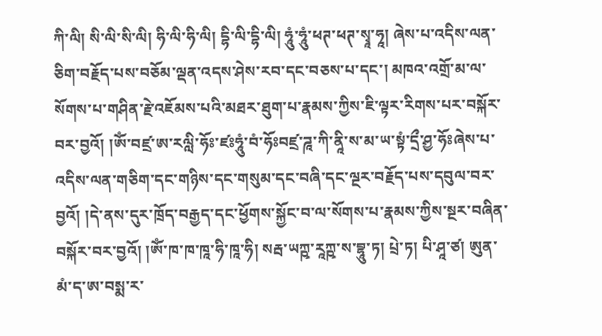ཀི་ལི། སི་ལི་སི་ལི། ཧི་ལི་ཧི་ལི། དྷི་ལི་དྷི་ལི། ཧཱུཾ་ཧཱུཾ་ཕཊ་ཕཊ་སྭཱ་ཧཱ། ཞེས་པ་འདིས་ལན་ཅིག་བརྗོད་པས་བཅོམ་ལྡན་འདས་ཤེས་རབ་དང་བཅས་པ་དང་། མཁའ་འགྲོ་མ་ལ་སོགས་པ་གཤིན་རྗེ་འཇོམས་པའི་མཐར་ཐུག་པ་རྣམས་ཀྱིས་ཇི་ལྟར་རིགས་པར་བསྐོར་བར་བྱའོ། །ཨོཾ་བཛྲ་ཨ་རལླི་ཧོཿ་ཛཿཧཱུཾ་བཾ་ཧོཿབཛྲ་ཌཱ་ཀི་ནཱི་ས་མ་ཡ་སྟཾ་དྲྀ་ཤྱ་ཧོཿཞེས་པ་འདིས་ལན་གཅིག་དང་གཉིས་དང་གསུམ་དང་བཞི་དང་ལྔར་བརྗོད་པས་དབུལ་བར་བྱའོ། །དེ་ནས་དུར་ཁྲོད་བརྒྱད་དང་ཕྱོགས་སྐྱོང་བ་ལ་སོགས་པ་རྣམས་ཀྱིས་སྔར་བཞིན་བསྐོར་བར་བྱའོ། །ཨོཾ་ཁ་ཁ་ཁཱ་ཧི་ཁཱ་ཧི། སརྦ་ཡཀྵ་རཱཀྵ་ས་བྷཱུ་ཏ། པྲེ་ཏ། པི་ཤཱ་ཙ། ཨུན་མཾ་ད་ཨ་བསྨ་ར་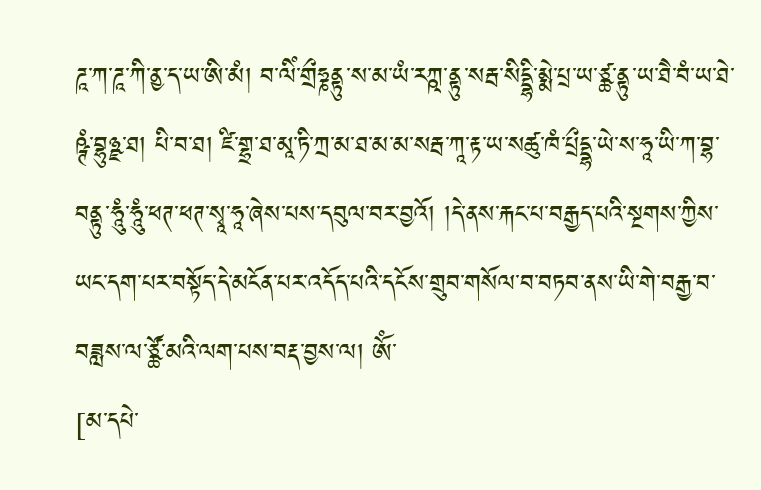ཌཱ་ཀ་ཌཱ་ཀི་ནྱ་ད་ཡ་ཨི་མཾ། བ་ལིཾ་གྲྀཧྞནྟུ་ས་མ་ཡཾ་རཀྵ་ནྟུ་སརྦ་སིདྡྷི་མྨེ་པྲ་ཡ་ཙྪ་ནྟུ་ཡ་ཐཻ་བཾ་ཡ་ཐེ་ཥྚཾ་བྷུཉྫ་ཐ། པི་བ་ཐ། ཛི་གྷྲ་ཐ་མཱ་ཏི་ཀྲ་མ་ཐ་མ་མ་སརྦ་ཀཱ་རྟ་ཡ་སཚུ་ཁཾ་པྲྀདྡྷ་ཡེ་ས་ཧཱ་ཡི་ཀ་བྷ་བནྟུ་ཧཱུཾ་ཧཱུཾ་ཕཊ་ཕཊ་སྭཱ་ཧཱ་ཞེས་པས་དབུལ་བར་བྱའོ། །དེ་ནས་རྐང་པ་བརྒྱད་པའི་སྔགས་ཀྱིས་ཡང་དག་པར་བསྟོད་དེ་མངོན་པར་འདོད་པའི་དངོས་གྲུབ་གསོལ་བ་བཏབ་ནས་ཡི་གེ་བརྒྱ་བ་བཟླས་ལ་ཙྪོ་མའི་ལག་པས་བརྡ་བྱས་ལ། ཨོཾ་
[མ་དཔེ་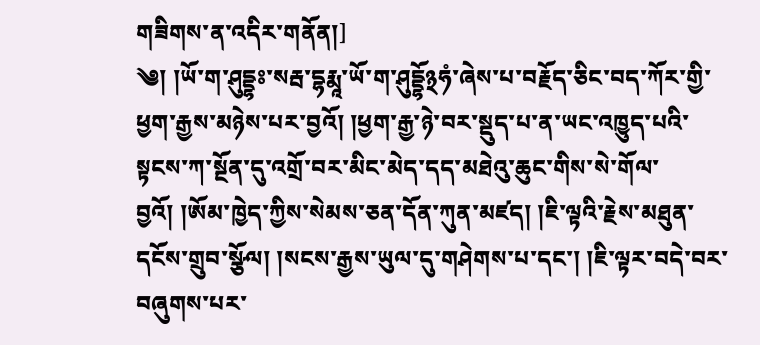གཟིགས་ན་འདིར་གནོན།]
༄། །ཡོ་ག་ཤུདྡྷཿ་སརྦ་དྷརྨཱ་ཡོ་ག་ཤུདྡྷོ྅ཧཾ་ཞེས་པ་བརྗོད་ཅིང་བད་ཀོར་གྱི་ཕྱག་རྒྱས་མཉེས་པར་བྱའོ། །ཕྱག་རྒྱ་ཉེ་བར་སྡུད་པ་ན་ཡང་འཁྱུད་པའི་སྟངས་ཀ་སྔོན་དུ་འགྲོ་བར་མིང་མེད་དད་མཐེའུ་ཆུང་གིས་སེ་གོལ་བྱའོ། །ཨོམ་ཁྱེད་ཀྱིས་སེམས་ཅན་དོན་ཀུན་མཛད། །ཇི་ལྟའི་རྗེས་མཐུན་དངོས་གྲུབ་སྩོལ། །སངས་རྒྱས་ཡུལ་དུ་གཤེགས་པ་དང་། །ཇི་ལྟར་བདེ་བར་བཞུགས་པར་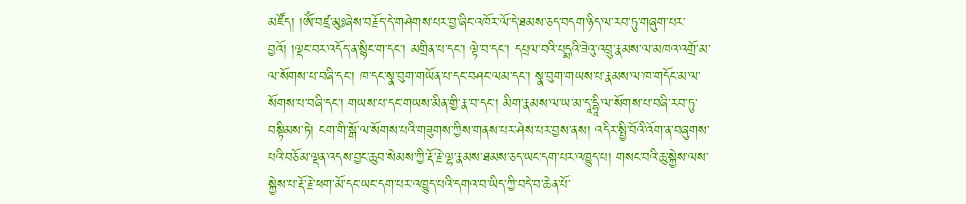མཛོད། །ཨོཾ་བཛྲ་མུཿཞེས་བརྗོད་དེ་གཤེགས་པར་བྱ་ཞིང་འཁོར་ལོ་དེ་ཐམས་ཅད་བདག་ཉིད་ལ་རབ་ཏུ་གཞུག་པར་བྱའོ། །ལྡང་བར་འདོད་ན་སྙིང་ག་དང་། མགྲིན་པ་དང་། ལྟེ་བ་དང་། དཔྲལ་བའི་པདྨའི་ཟེའུ་འབྲུ་རྣམས་ལ་མཁའ་འགྲོ་མ་ལ་སོགས་པ་བཞི་དང་། ཁ་དང་སྣ་བུག་གཡོན་པ་དང་བཤང་ལམ་དང་། སྣ་བུག་གཡས་པ་རྣམས་ལ་ཁ་གདོང་མ་ལ་སོགས་པ་བཞི་དང་། གཡས་པ་དང་གཡས་མིན་གྱི་རྣ་བ་དང་། མིག་རྣམས་ལ་ཡ་མ་དཱ་དྷཱི་ལ་སོགས་པ་བཞི་རབ་ཏུ་བསྟིམས་ཏེ། ངག་གི་སྒོ་ལ་སོགས་པའི་གཟུགས་ཀྱིས་གནས་པར་ཤེས་པར་བྱས་ནས། འདིར་སྤྱི་བོའི་འོག་ན་བཞུགས་པའི་བཅོམ་ལྡན་འདས་བྱང་ཆུབ་སེམས་ཀྱི་རྡོ་རྗེ་ལྷ་རྣམས་ཐམས་ཅད་ཡང་དག་པར་འཁྱུད་པ། གསང་བའི་ཆུ་སྐྱེས་ལས་སྐྱེས་པ་རྡོ་རྗེ་ཕག་མོ་དང་ཡང་དག་པར་འཁྱུད་པའི་དགའ་བ་ཡིད་ཀྱི་བདེ་བ་ཆེན་པོ་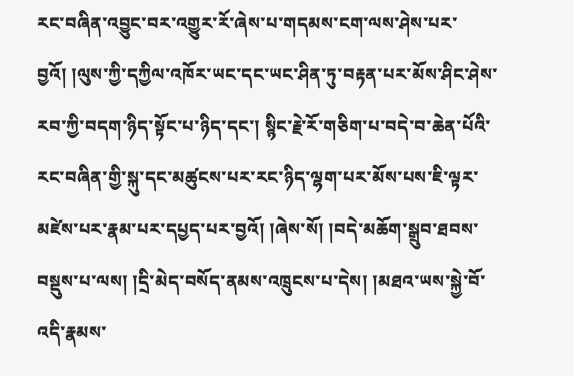རང་བཞིན་འབྱུང་བར་འགྱུར་རོ་ཞེས་པ་གདམས་ངག་ལས་ཤེས་པར་བྱའོ། །ལུས་ཀྱི་དཀྱིལ་འཁོར་ཡང་དང་ཡང་ཤིན་ཏུ་བརྟན་པར་མོས་ཤིང་ཤེས་རབ་ཀྱི་བདག་ཉིད་སྟོང་པ་ཉིད་དང་། སྙིང་རྗེ་རོ་གཅིག་པ་བདེ་བ་ཆེན་པོའི་རང་བཞིན་གྱི་སྐུ་དང་མཚུངས་པར་རང་ཉིད་ལྷག་པར་མོས་པས་ཇི་ལྟར་མཛེས་པར་རྣམ་པར་དཔྱད་པར་བྱའོ། །ཞེས་སོ། །བདེ་མཆོག་སྒྲུབ་ཐབས་བསྡུས་པ་ལས། །དྲི་མེད་བསོད་ནམས་འཁྲུངས་པ་དེས། །མཐའ་ཡས་སྐྱེ་བོ་འདི་རྣམས་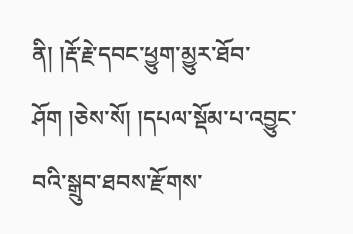ནི། །རྡོ་རྗེ་དབང་ཕྱུག་མྱུར་ཐོབ་ཤོག །ཅེས་སོ། །དཔལ་སྡོམ་པ་འབྱུང་བའི་སྒྲུབ་ཐབས་རྫོགས་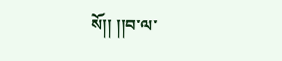སོ།། །།བ་ལ་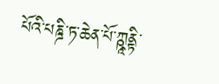པོའི་པཎྜི་ཏ་ཆེན་པོ་ཀྵཱནྟི་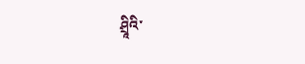ཤྲཱིའི་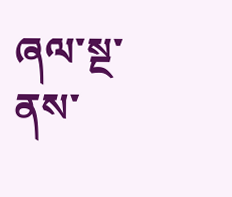ཞལ་སྔ་ནས་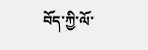བོད་ཀྱི་ལོ་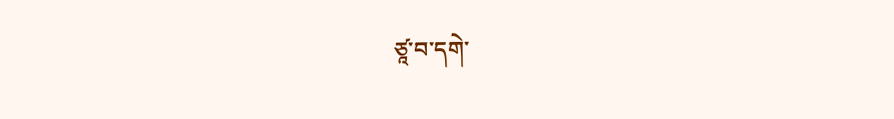ཙཱ་བ་དགེ་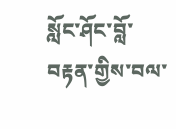སློང་ཤོང་བློ་བརྟན་གྱིས་བལ་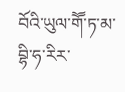བོའི་ཡུལ་གཽ་ཏ་མ་བྷི་ཧ་རིར་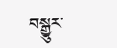བསྒྱུར་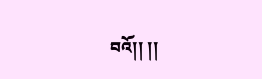བའོ།། །།